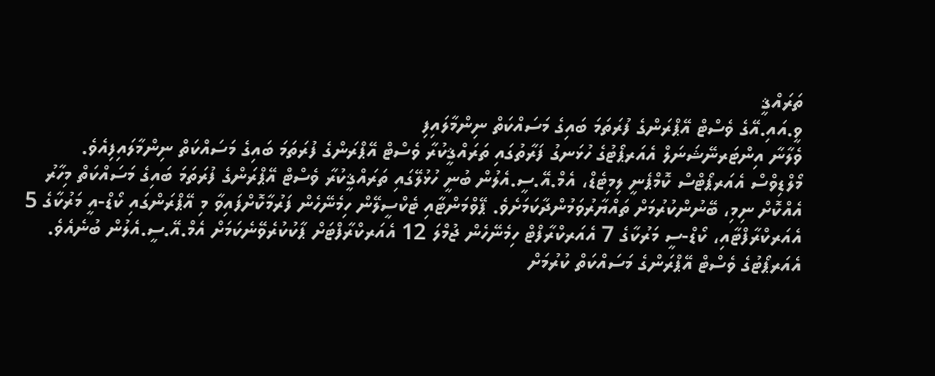ތަރައްޤީ
ވީ.އައި.އޭގެ ވެސްޓް އޭޕްރަންގެ ފުރަތަމަ ބައިގެ މަސައްކަތް ނިންމާލައިފި
ވެލާނާ އިންޓަރނޭޝަނަލް އެއަރޕޯޓުގެ ހުޅަނގު ފަރާތުގައި ތަރައްޤީކުރާ ވެސްޓް އޭޕްރަންގެ ފުރަތަމަ ބައިގެ މަސައްކަތް ނިންމާލައިފިއެވެ.
މޯލްޑިވްސް އެއަރޕޯޓްސް ކޮމްޕެނީ ލިމިޓެޑް، އެމް.އޭ.ސީ.އެލުން ބުނީ ހުޅުލޭގައި ތަރައްޤީކުރާ ވެސްޓް އޭޕްރަންގެ ފުރަތަމަ ބައިގެ މަސައްކަތް މިހާރު އެއްކޮށް ނިމި، ބޭނުންކުރުމަށް ތައްޔާރުވަމުންދާކަމަށެވެ. ޕޭވްމަންޓާއި ޓެކްސީލޭން ހިމެނޭހެން ފަރުމާކޮށްފައިވާ މި އޭޕްރަންގައި ކޯޑް-އީ މަރުކާގެ 5 އެއަރކްރާފްޓާއި، ކޯޑް-ސީ މަރުކާގެ 7 އެއަރކްރާފްޓް ހިމެނޭހެން ޖުމްލަ 12 އެއަރކްރާފްޓަށް ޕާކުކުރެވޭނެކަމަށް އެމް.އޭ.ސީ.އެލުން ބުނެއެވެ.
އެއަރޕޯޓުގެ ވެސްޓް އޭޕްރަންގެ މަސައްކަތް ކުރުމަށް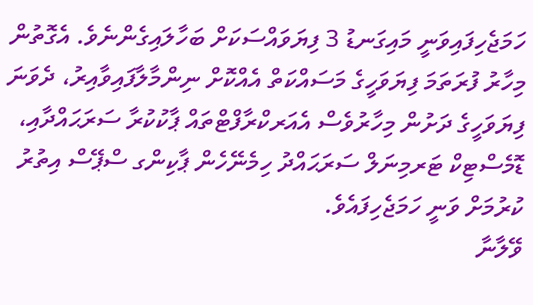ހަމަޖެހިފައިވަނީ މައިގަނޑު 3 ފިޔަވައްސަކަށް ބަހާލައިގެންނެވެ. އެގޮތުން މިހާރު ފުރަތަމަ ފިޔަވަހީގެ މަސައްކަތް އެއްކޮށް ނިންމާލާފައިވާއިރު، ދެވަނަ ފިޔަވަހީގެ ދަށުން މިހާރުވެސް އެއަރކްރާފްޓްތައް ޕާކުކުރާ ސަރަޙައްދާއި، ޑޮމެސްޓިކް ޓަރމިނަލް ސަރަޙައްދު ހިމެނޭހެން ޕާކިންގ ސްޕޭސް އިތުރު ކުރުމަށް ވަނީ ހަމަޖެހިފައެވެ.
ވޭލާނާ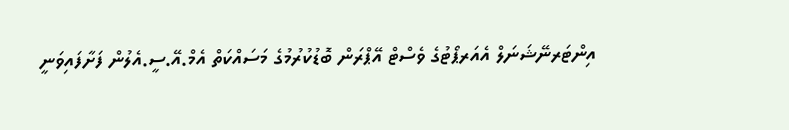އިންޓަރނޭޝަނަލް އެއަރޕޯޓުގެ ވެސްޓް އޭޕްރަން ބޮޑުކުރުމުގެ މަސައްކަތް އެމް.އޭ.ސީ.އެލުން ފަށާފައިވަނީ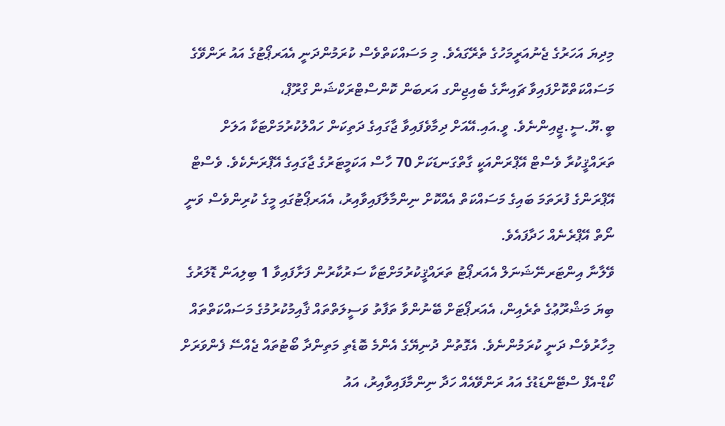މިދިޔަ އަހަރުގެ ޖެނުއަރީމަހުގެ ތެރޭގައެވެ. މި މަސައްކަތްވެސް ކުރަމުންދަނީ އެއަރޕޯޓުގެ އައު ރަންވޭގެ މަސައްކަތްކޮށްފައިވާ ޗައިނާގެ ބެއިޖިންގ އަރބަން ކޮންސްޓްރަކްޝަން ގްރޫޕް، ބީ.ޔޫ.ސީ.ޖީއިންނެވެ. ވީ.އައި.އޭއަށް ދިމާވެފައިވާ ޖާގައިގެ ދަތިކަން ހައްލުކުރުމަށްޓަކާ އަލަށް ތަރައްޤީކުރާ ވެސްޓް އޭޕްރަންއަކީ ގާތްގަނޑަކަށް 70 ހާސް އަކަމީޓަރުގެ ޖާގައިގެ އޭޕްރަނެކެވެ. ވެސްޓް އޭޕްރަންގެ ފުރަތަމަ ބައިގެ މަސައްކަތް އެއްކޮށް ނިންމާލާފައިވާއިރު، އެއަރޕޯޓުގައި މީގެ ކުރިންވެސް ވަނީ ނޯތް އޭޕްރެނެއް ހަދާފައެވެ.
ވޭލާނާ އިންޓަރނޭޝަނަލް އެއަރޕޯޓު ތަރައްޤީކުރުމަށްޓަކާ ސަރުކާރުން ފަށާފައިވާ 1 ބިލިއަން ޑޮލަރުގެ ބިޔަ މަޝްރޫޢުގެ ތެރެއިން، އެއަރޕޯޓަށް ބޭނުންވާ ތަފާތު ވަސީލަތްތައް ޤާއިމުކުރުމުގެ މަސައްކަތްތައް މިހާރުވެސް ދަނީ ކުރަމުންނެވެ. އެގޮތުން ދުނިޔޭގެ އެންމެ ބޮޑެތި މަތިންދާ ބޯޓުތައް ޖެއްސޭ ފެންވަރަށް ކޯޑް-އެފް ސްޓޭންޑަޑުގެ އައު ރަންވޭއެއް ހަދާ ނިންމާފައިވާއިރު، އައު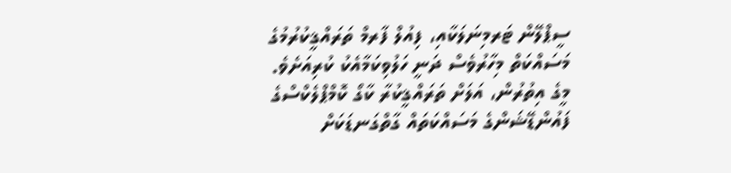ސީޕްލޭން ޓަރމިނަލަކާއި، ފިއުލް ފާރމް ތަރައްޤީކުރުމުގެ މަސައްކަތް މިހާރުވެސް ދަނީ ހަލުވިކަމާއެކު ކުރިއަށެވެ.
މީގެ އިތުރުން، އަލަށް ތަރައްޤީކުރާ ކާގޯ ކޮމްޕްލެކްސްގެ ފައުންޑޭޝަންގެ މަސައްކަތައް ގާތްގަނޑަކަށް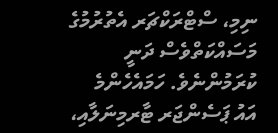ނިމި، ސްޓްރަކްޗަރ އެތުރުމުގެ މަސައްކަތްވެސް ދަނީ ކުރަމުންނެވެ. ހަމައެހެންމެ އައު ޕަސެންޖަރ ޓާރމިނަލާއި،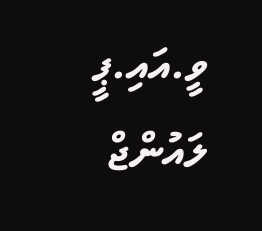ވީ.އައި.ޕީ ލައުންޖް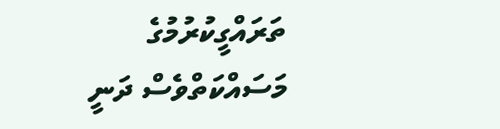ތަރައްގީކުރުމުގެ މަސައްކަތްވެސް ދަނީ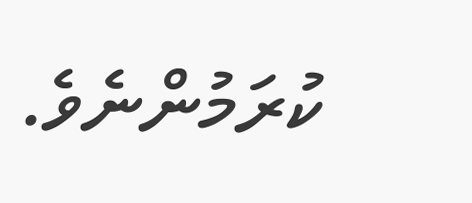ކުރަމުންނެވެ.